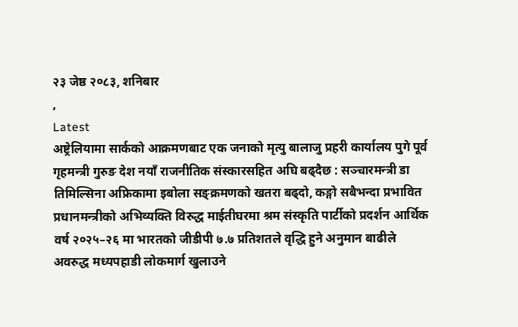२३ जेष्ठ २०८३, शनिबार
,
Latest
अष्ट्रेलियामा सार्कको आक्रमणबाट एक जनाको मृत्यु बालाजु प्रहरी कार्यालय पुगे पूर्व गृहमन्त्री गुरुङ देश नयाँ राजनीतिक संस्कारसहित अघि बढ्दैछ : सञ्चारमन्त्री डा तिमिल्सिना अफ्रिकामा इबोला सङ्क्रमणको खतरा बढ्दो, कङ्गो सबैभन्दा प्रभावित प्रधानमन्त्रीको अभिव्यक्ति विरुद्ध माईतीघरमा श्रम संस्कृति पार्टीको प्रदर्शन आर्थिक वर्ष २०२५–२६ मा भारतको जीडीपी ७.७ प्रतिशतले वृद्धि हुने अनुमान बाढीले अवरुद्ध मध्यपहाडी लोकमार्ग खुलाउने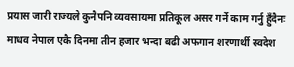प्रयास जारी राज्यले कुनैपनि व्यवसायमा प्रतिकूल असर गर्ने काम गर्नु हुँदैनः माधव नेपाल एकै दिनमा तीन हजार भन्दा बढी अफगान शरणार्थी स्वदेश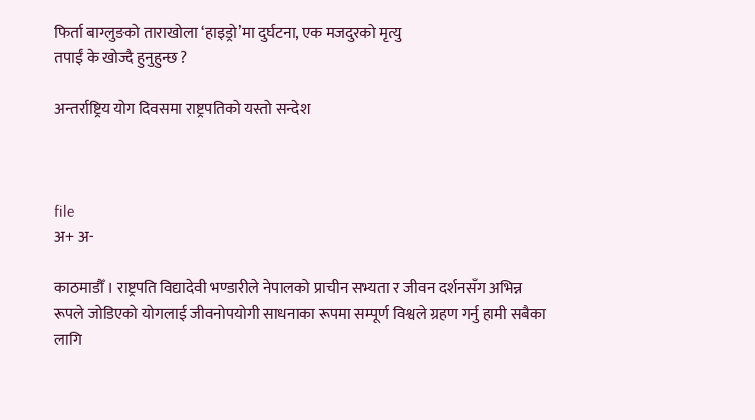फिर्ता बाग्लुङको ताराखोला ‘हाइड्रो’मा दुर्घटना, एक मजदुरको मृत्यु
तपाईं के खोज्दै हुनुहुन्छ ?

अन्तर्राष्ट्रिय योग दिवसमा राष्ट्रपतिको यस्तो सन्देश



file
अ+ अ-

काठमाडौँ । राष्ट्रपति विद्यादेवी भण्डारीले नेपालको प्राचीन सभ्यता र जीवन दर्शनसँग अभिन्न रूपले जोडिएको योगलाई जीवनोपयोगी साधनाका रूपमा सम्पूर्ण विश्वले ग्रहण गर्नु हामी सबैका लागि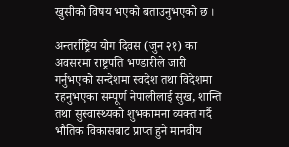खुसीको विषय भएको बताउनुभएको छ ।

अन्तर्राष्ट्रिय योग दिवस (जुन २१) का अवसरमा राष्ट्रपति भण्डारीले जारी गर्नुभएको सन्देशमा स्वदेश तथा विदेशमा रहनुभएका सम्पूर्ण नेपालीलाई सुख, शान्ति तथा सुस्वास्थ्यको शुभकामना व्यक्त गर्दै भौतिक विकासबाट प्राप्त हुने मानवीय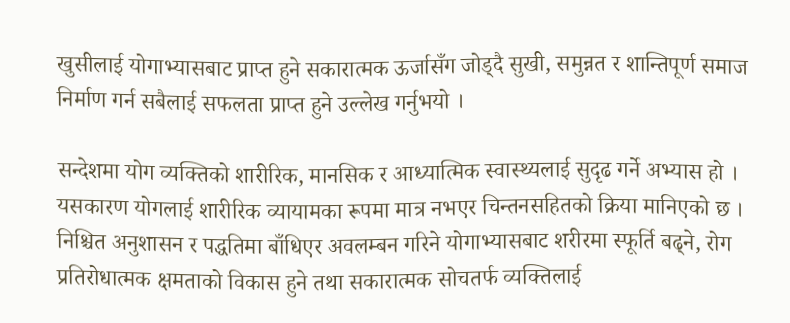खुसीलाई योगाभ्यासबाट प्राप्त हुने सकारात्मक ऊर्जासँग जोड्दै सुखी, समुन्नत र शान्तिपूर्ण समाज निर्माण गर्न सबैलाई सफलता प्राप्त हुने उल्लेख गर्नुभयो ।

सन्देशमा योग व्यक्तिको शारीरिक, मानसिक र आध्यात्मिक स्वास्थ्यलाई सुदृढ गर्ने अभ्यास हो । यसकारण योगलाई शारीरिक व्यायामका रूपमा मात्र नभएर चिन्तनसहितको क्रिया मानिएको छ । निश्चित अनुशासन र पद्धतिमा बाँधिएर अवलम्बन गरिने योगाभ्यासबाट शरीरमा स्फूर्ति बढ्ने, रोग प्रतिरोधात्मक क्षमताको विकास हुने तथा सकारात्मक सोचतर्फ व्यक्तिलाई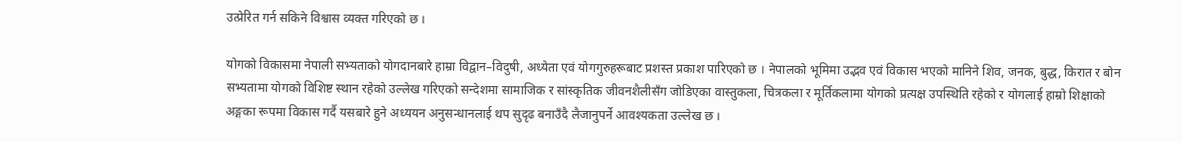उत्प्रेरित गर्न सकिने विश्वास व्यक्त गरिएको छ ।

योगको विकासमा नेपाली सभ्यताको योगदानबारे हाम्रा विद्वान–विदुषी, अध्येता एवं योगगुरुहरूबाट प्रशस्त प्रकाश पारिएको छ । नेपालको भूमिमा उद्भव एवं विकास भएको मानिने शिव, जनक, बुद्ध, किरात र बोन सभ्यतामा योगको विशिष्ट स्थान रहेको उल्लेख गरिएको सन्देशमा सामाजिक र सांस्कृतिक जीवनशैलीसँग जोडिएका वास्तुकला, चित्रकला र मूर्तिकलामा योगको प्रत्यक्ष उपस्थिति रहेको र योगलाई हाम्रो शिक्षाको अङ्गका रूपमा विकास गर्दै यसबारे हुने अध्ययन अनुसन्धानलाई थप सुदृढ बनाउँदै लैजानुपर्ने आवश्यकता उल्लेख छ ।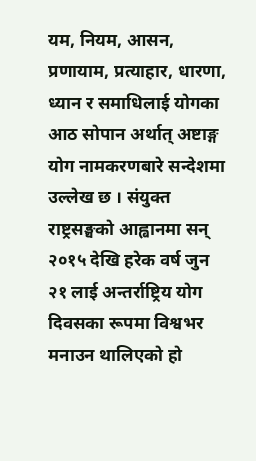यम, नियम, आसन, प्रणायाम, प्रत्याहार, धारणा, ध्यान र समाधिलाई योगका आठ सोपान अर्थात् अष्टाङ्ग योग नामकरणबारे सन्देशमा उल्लेख छ । संयुक्त राष्ट्रसङ्घको आह्वानमा सन् २०१५ देखि हरेक वर्ष जुन २१ लाई अन्तर्राष्ट्रिय योग दिवसका रूपमा विश्वभर मनाउन थालिएको हो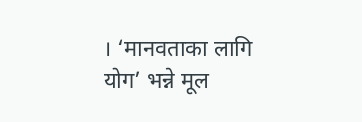। ‘मानवताका लागि योग’ भन्ने मूल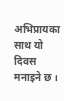अभिप्रायका साथ यो दिवस मनाइने छ ।